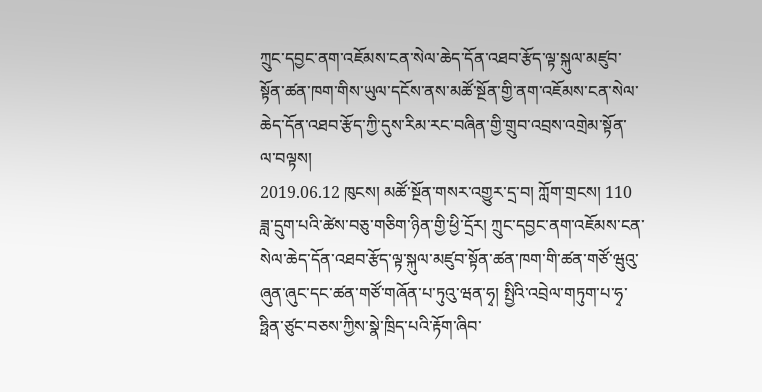ཀྲུང་དབྱང་ནག་འཇོམས་ངན་སེལ་ཆེད་དོན་འཐབ་རྩོད་ལྟ་སྐུལ་མཛུབ་སྟོན་ཚན་ཁག་གིས་ཡུལ་དངོས་ནས་མཚོ་སྔོན་གྱི་ནག་འཇོམས་ངན་སེལ་ཆེད་དོན་འཐབ་རྩོད་ཀྱི་དུས་རིམ་རང་བཞིན་གྱི་གྲུབ་འབྲས་འགྲེམ་སྟོན་ལ་བལྟས།
2019.06.12 ཁུངས། མཚོ་སྔོན་གསར་འགྱུར་དྲ་བ། ཀློག་གྲངས། 110
ཟླ་དྲུག་པའི་ཚེས་བཅུ་གཅིག་ཉིན་གྱི་ཕྱི་དྲོར། ཀྲུང་དབྱང་ནག་འཇོམས་ངན་སེལ་ཆེད་དོན་འཐབ་རྩོད་ལྟ་སྐུལ་མཛུབ་སྟོན་ཚན་ཁག་གི་ཚན་གཙོ་ཝུའུ་ཞུན་ཞུང་དང་ཚན་གཙོ་གཞོན་པ་ཏུའུ་ཝན་ཧྭ། སྤྱིའི་འབྲེལ་གཏུག་པ་ཧྭ་ཧྥིན་ཙུང་བཅས་ཀྱིས་སྣེ་ཁྲིད་པའི་རྟོག་ཞིབ་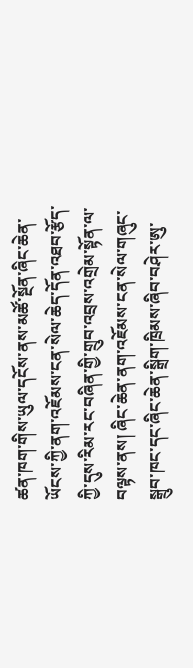ཚན་ཁག་གིས་ཡུལ་དངོས་ནས་མཚོ་སྔོན་ཞིང་ཆེན་ཡོངས་ཀྱི་ནག་འཇོམས་ངན་སེལ་ཆེད་དོན་འཐབ་རྩོད་ཀྱི་དུས་རིམ་རང་བཞིན་གྱི་གྲུབ་འབྲས་འགྲེམ་སྟོན་ལ་བལྟས་ནས། ཞིང་ཆེན་ནག་འཇོམས་ངན་སེལ་གཞུང་སྒྲུབ་ཁང་དང་ཞིང་ཆེན་སྒྲིག་ཁྲིམས་ཞིབ་བཤེར་ཨུ་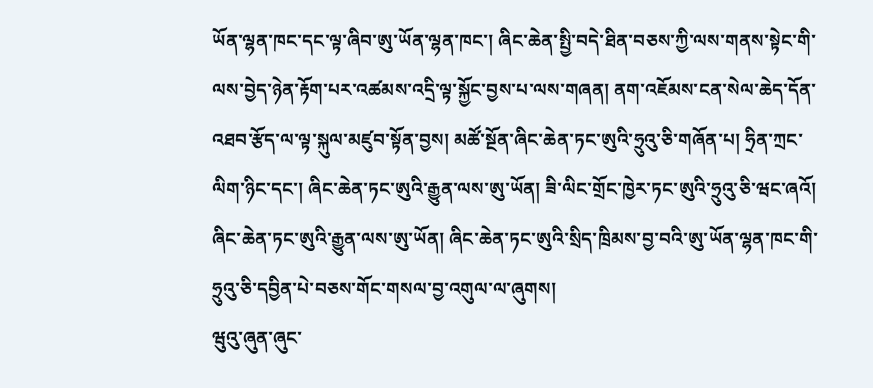ཡོན་ལྷན་ཁང་དང་ལྟ་ཞིབ་ཨུ་ཡོན་ལྷན་ཁང་། ཞིང་ཆེན་སྤྱི་བདེ་ཐིན་བཅས་ཀྱི་ལས་གནས་སྟེང་གི་ལས་བྱེད་ཉེན་རྟོག་པར་འཚམས་འདྲི་ལྟ་སྐྱོང་བྱས་པ་ལས་གཞན། ནག་འཇོམས་ངན་སེལ་ཆེད་དོན་འཐབ་རྩོད་ལ་ལྟ་སྐུལ་མཛུབ་སྟོན་བྱས། མཚོ་སྔོན་ཞིང་ཆེན་ཏང་ཨུའི་ཧྲུའུ་ཅི་གཞོན་པ། ཧྲིན་ཀྲང་ལིག་ཉིང་དང་། ཞིང་ཆེན་ཏང་ཨུའི་རྒྱུན་ལས་ཨུ་ཡོན། ཟི་ལིང་གྲོང་ཁྱེར་ཏང་ཨུའི་ཧྲུའུ་ཅི་ཝང་ཞའོ། ཞིང་ཆེན་ཏང་ཨུའི་རྒྱུན་ལས་ཨུ་ཡོན། ཞིང་ཆེན་ཏང་ཨུའི་སྲིད་ཁྲིམས་བྱ་བའི་ཨུ་ཡོན་ལྷན་ཁང་གི་ཧྲུའུ་ཅི་དབྱིན་པེ་བཅས་གོང་གསལ་བྱ་འགུལ་ལ་ཞུགས།
ཝུའུ་ཞུན་ཞུང་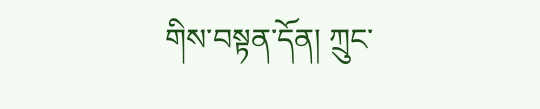གིས་བསྟན་དོན། ཀྲུང་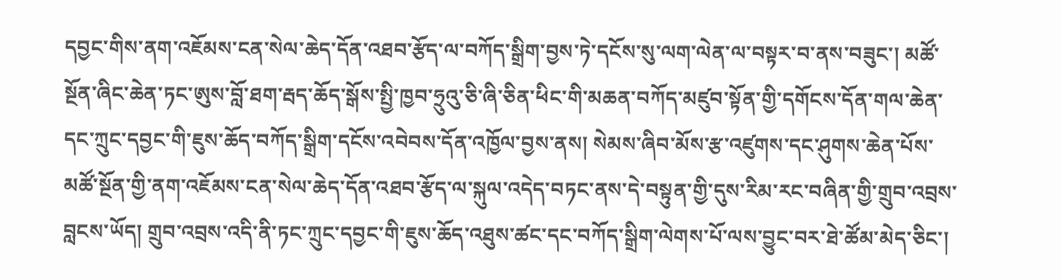དབྱང་གིས་ནག་འཇོམས་ངན་སེལ་ཆེད་དོན་འཐབ་རྩོད་ལ་བཀོད་སྒྲིག་བྱས་ཏེ་དངོས་སུ་ལག་ལེན་ལ་བསྟར་བ་ནས་བཟུང་། མཚོ་སྔོན་ཞིང་ཆེན་ཏང་ཨུས་བློ་ཐག་རྦད་ཆོད་སྒོས་སྤྱི་ཁྱབ་ཧྲུའུ་ཅི་ཞི་ཅིན་ཕིང་གི་མཆན་བཀོད་མཛུབ་སྟོན་གྱི་དགོངས་དོན་གལ་ཆེན་དང་ཀྲུང་དབྱང་གི་ཇུས་ཆོད་བཀོད་སྒྲིག་དངོས་འབེབས་དོན་འཁྱོལ་བྱས་ནས། སེམས་ཞིབ་མོས་རྩ་འཛུགས་དང་ཤུགས་ཆེན་པོས་མཚོ་སྔོན་གྱི་ནག་འཇོམས་ངན་སེལ་ཆེད་དོན་འཐབ་རྩོད་ལ་སྐུལ་འདེད་བཏང་ནས་དེ་བསྟུན་གྱི་དུས་རིམ་རང་བཞིན་གྱི་གྲུབ་འབྲས་བླངས་ཡོད། གྲུབ་འབྲས་འདི་ནི་ཏང་ཀྲུང་དབྱང་གི་ཇུས་ཆོད་འཐུས་ཚང་དང་བཀོད་སྒྲིག་ལེགས་པོ་ལས་བྱུང་བར་ཐེ་ཚོམ་མེད་ཅིང་།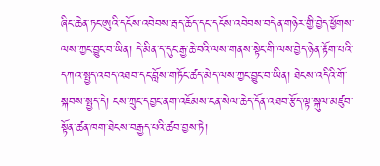ཞིང་ཆེན་ཏང་ཨུའི་དངོས་འབེབས་རྦད་ཆོད་དང་དངོས་འབེབས་བདེན་གཉེར་གྱི་བྱེད་ཕྱོགས་ལས་ཀྱང་བྱུང་བ་ཡིན། དེ་མིན་ད་དུང་རྒྱ་ཆེ་བའི་ལས་གནས་སྟེང་གི་ལས་བྱེད་ཉེན་རྟོག་པའི་དཀའ་སྤྱད་འབད་འཐབ་དང་བློས་གཏོང་ཚད་མེད་ལས་ཀྱང་བྱུང་བ་ཡིན། ཐེངས་འདིའི་གོ་སྐབས་སྤྱད་དེ། ངས་ཀྲུང་དབྱང་ནག་འཇོམས་ངན་སེལ་ཆེད་དོན་འཐབ་རྩོད་ལྟ་སྐུལ་མཛུབ་སྟོན་ཚན་ཁག་ཐེངས་བརྒྱད་པའི་ཚབ་བྱས་ཏེ།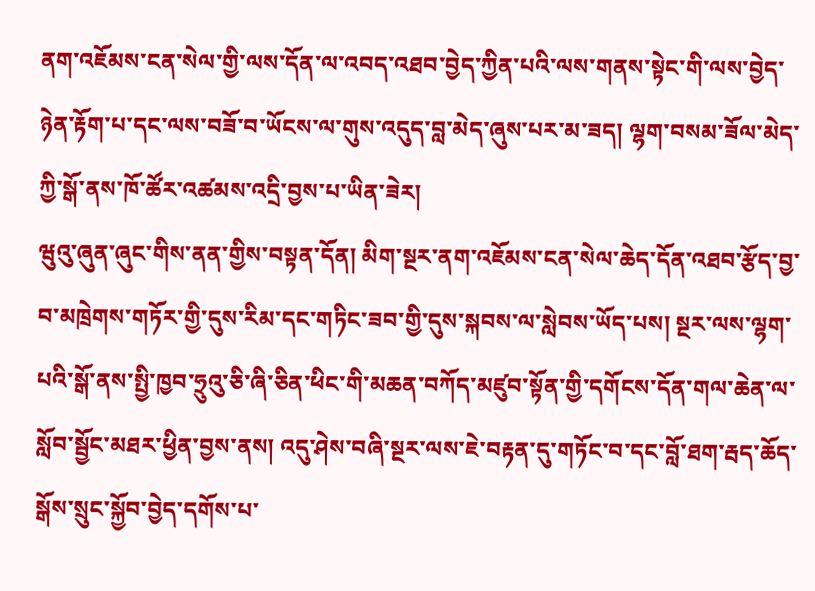ནག་འཇོམས་ངན་སེལ་གྱི་ལས་དོན་ལ་འབད་འཐབ་བྱེད་ཀྱིན་པའི་ལས་གནས་སྟེང་གི་ལས་བྱེད་ཉེན་རྟོག་པ་དང་ལས་བཟོ་བ་ཡོངས་ལ་གུས་འདུད་བླ་མེད་ཞུས་པར་མ་ཟད། ལྷག་བསམ་ཟོལ་མེད་ཀྱི་སྒོ་ནས་ཁོ་ཚོར་འཚམས་འདྲི་བྱས་པ་ཡིན་ཟེར།
ཝུའུ་ཞུན་ཞུང་གིས་ནན་གྱིས་བསྟན་དོན། མིག་སྔར་ནག་འཇོམས་ངན་སེལ་ཆེད་དོན་འཐབ་རྩོད་བྱ་བ་མཁྲེགས་གཏོར་གྱི་དུས་རིམ་དང་གཏིང་ཟབ་གྱི་དུས་སྐབས་ལ་སླེབས་ཡོད་པས། སྔར་ལས་ལྷག་པའི་སྒོ་ནས་སྤྱི་ཁྱབ་ཧྲུའུ་ཅི་ཞི་ཅིན་ཕིང་གི་མཆན་བཀོད་མཛུབ་སྟོན་གྱི་དགོངས་དོན་གལ་ཆེན་ལ་སློབ་སྦྱོང་མཐར་ཕྱིན་བྱས་ནས། འདུ་ཤེས་བཞི་སྔར་ལས་ཇེ་བརྟན་དུ་གཏོང་བ་དང་བློ་ཐག་རྦད་ཆོད་སྒོས་སྲུང་སྐྱོབ་བྱེད་དགོས་པ་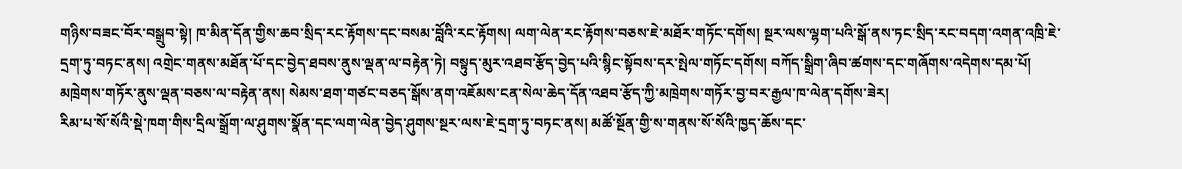གཉིས་བཟང་བོར་བསྒྲུབ་སྟེ། ཁ་མིན་དོན་གྱིས་ཆབ་སྲིད་རང་རྟོགས་དང་བསམ་བློའི་རང་རྟོགས། ལག་ལེན་རང་རྟོགས་བཅས་ཇེ་མཐོར་གཏོང་དགོས། སྔར་ལས་ལྷག་པའི་སྒོ་ནས་ཏང་སྲིད་རང་བདག་འགན་འཁྲི་ཇེ་དྲག་ཏུ་བཏང་ནས། འགྲེང་གནས་མཐོན་པོ་དང་བྱེད་ཐབས་ནུས་ལྡན་ལ་བརྟེན་ཏེ། བསྟུད་མུར་འཐབ་རྩོད་བྱེད་པའི་སྙིང་སྟོབས་དར་སྤེལ་གཏོང་དགོས། བཀོད་སྒྲིག་ཞིབ་ཚགས་དང་གཞོགས་འདེགས་དམ་པོ། མཁྲེགས་གཏོར་ནུས་ལྡན་བཅས་ལ་བརྟེན་ནས། སེམས་ཐག་གཙང་བཅད་སྒོས་ནག་འཇོམས་ངན་སེལ་ཆེད་དོན་འཐབ་རྩོད་ཀྱི་མཁྲེགས་གཏོར་བྱ་བར་རྒྱལ་ཁ་ལེན་དགོས་ཟེར།
རིམ་པ་སོ་སོའི་སྡེ་ཁག་གིས་དྲིལ་སྒྲོག་ལ་ཤུགས་སྣོན་དང་ལག་ལེན་བྱེད་ཤུགས་སྔར་ལས་ཇེ་དྲག་ཏུ་བཏང་ནས། མཚོ་སྔོན་གྱི་ས་གནས་སོ་སོའི་ཁྱད་ཆོས་དང་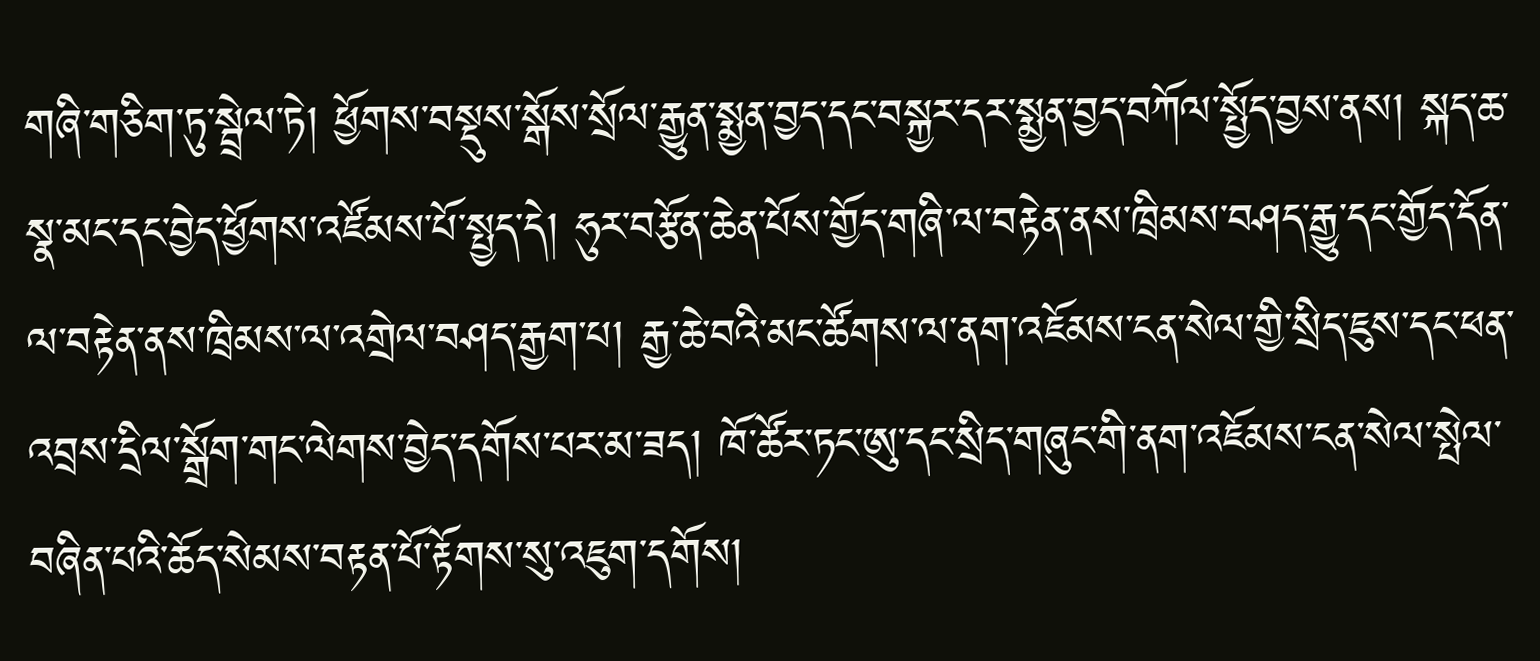གཞི་གཅིག་ཏུ་སྦྲེལ་ཏེ། ཕྱོགས་བསྡུས་སྒོས་སྲོལ་རྒྱུན་སྨྱན་བྱད་དང་བསྐྱར་དར་སྨྱན་བྱད་བཀོལ་སྤྱོད་བྱས་ནས། སྐད་ཆ་སྣ་མང་དང་བྱེད་ཕྱོགས་འཛོམས་པོ་སྤྱད་དེ། ཧུར་བརྩོན་ཆེན་པོས་གྱོད་གཞི་ལ་བརྟེན་ནས་ཁྲིམས་བཤད་རྒྱུ་དང་གྱོད་དོན་ལ་བརྟེན་ནས་ཁྲིམས་ལ་འགྲེལ་བཤད་རྒྱག་པ། རྒྱ་ཆེ་བའི་མང་ཚོགས་ལ་ནག་འཇོམས་ངན་སེལ་གྱི་སྲིད་ཇུས་དང་ཕན་འབྲས་དྲིལ་སྒྲོག་གང་ལེགས་བྱེད་དགོས་པར་མ་ཟད། ཁོ་ཚོར་ཏང་ཨུ་དང་སྲིད་གཞུང་གི་ནག་འཇོམས་ངན་སེལ་སྤེལ་བཞིན་པའི་ཆོད་སེམས་བརྟན་པོ་རྟོགས་སུ་འཇུག་དགོས།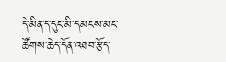དེ་མིན་ད་དུང་མི་དམངས་མང་ཚོགས་ཆེད་དོན་འཐབ་རྩོད་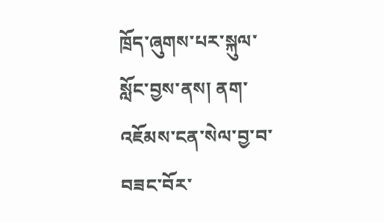ཁྲོད་ཞུགས་པར་སྐུལ་སློང་བྱས་ནས། ནག་འཇོམས་ངན་སེལ་བྱ་བ་བཟང་བོར་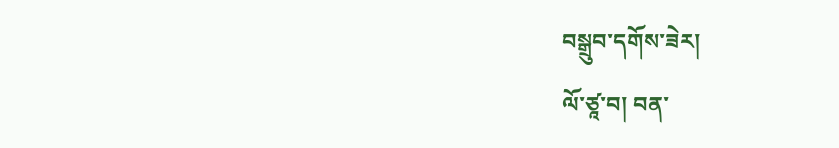བསྒྲུབ་དགོས་ཟེར།
ལོ་ཙཱ་བ། བན་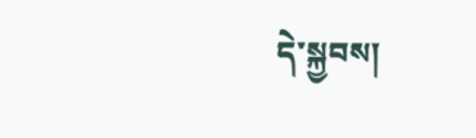དེ་སྐྱབས།